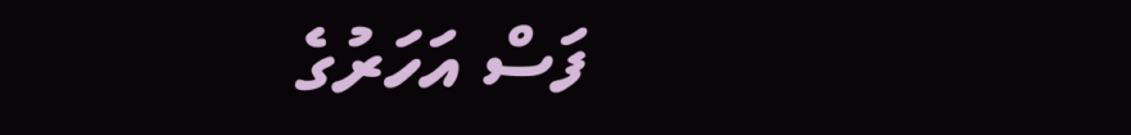ފަސް އަހަރުގެ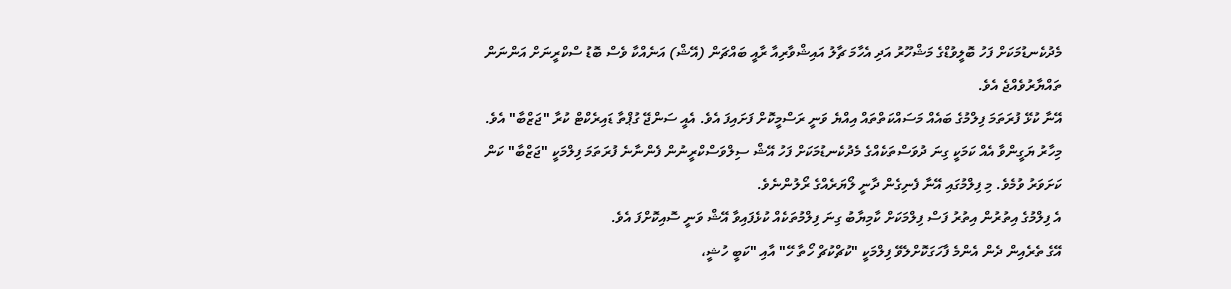މެދުކެނޑުމަކަށް ފަހު ބޮލީވުޑްގެ މަޝްހޫރު އަދި އެހާމަ ޗާލު އައިޝްވާރިއާ ރާއީ ބައްޗަން (އޭޝް) އަނެއްކާ ވެސް ބޮޑު ސްކްރީނަށް އަންނަން ތައްޔާރުވެއްޖެ އެވެ.
އޭނާ ކުޅޭ ފުރަތަމަ ފިލްމުގެ ބައެއް މަސައްކަތްތައް އިއްޔެ ވަނީ ރަސްމީކޮށް ފަށައިފަ އެވެ. އެއީ ސަންޖޭ ގުޕްތާ ޑައިރެކްޓް ކުރާ "ޖަޒްބާ" އެވެ.
މިހާރު ޔަގީންވާ އެއް ކަމަކީ ގިނަ ދުވަސްތަކެއްގެ މެދުކެނޑުމަކަށް ފަހު އޭޝް ސިލްވަސްކްރީނުން ފެންނާނެ ފުރަތަމަ ފިލްމަކީ "ޖަޒްބާ" ކަން ކަށަވަރު ވުމެވެ. މި ފިލްމުގައި އޭނާ ފެނިގެން ދާނީ ލޯޔަރެއްގެ ރޯލުންނެވެ.
އެ ފިލްމުގެ އިތުރުން އިތުރު ފަސް ފިލްމަކަށް ކާމިޔާބު ގިނަ ފިލްމުތަކެއް ކުޅެފައިވާ އޭޝް ވަނީ ސޮއިކޮށްފަ އެވެ.
އޭގެ ތެރެއިން ދެން އެންމެ ފާހަގަކޮށްލެވޭ ފިލްމަކީ "ކުޗްކުޗް ހޯތާ ހޭ" އާއި "ކަބީ ހުޝީ،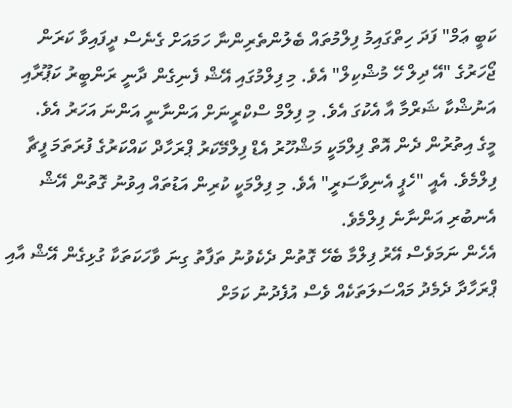ކަބީ ޢަމް" ފަދަ ހިތްގައިމު ފިލްމުތައް ބެލުންތެރިންނާ ހަމައަށް ގެނެސް ދީފައިވާ ކަރަން ޖޯހަރުގެ "އޭ ދިލް ހޭ މުޝްކިލް" އެވެ. މި ފިލްމުގައި އޭޝް ފެނިގެން ދާނީ ރަންބީރު ކަޕޫރާއި އަނުޝްކާ ޝަރްމާ އާ އެކުގަ އެވެ. މި ފިލްމް ސްކްރީނަށް އަންނާނީ އަންނަ އަހަރު އެވެ.
މީގެ އިތުރުން ދެން އޮތް ފިލްމަކީ މަޝްހޫރު އެޑް ފިލްމޭކަރު ޕްރަހާދް ކައްކަރުގެ ފުރަތަމަ ފީޗާ ފިލްމެވެ. އެއީ "ހެޕީ އެނިވާސަރީ" އެވެ. މި ފިލްމަކީ ކުރިން އަޑުތައް އިވުނު ގޮތުން އޭޝް އެނބުރި އަންނާނެ ފިލްމެވެ.
އެހެން ނަމަވެސް އޭރު ފިލްމާ ބެހޭ ގޮތުން ދެކެވުނު ތަފާތު ގިނަ ވާހަކަތަކާ ގުޅިގެން އޭޝް އާއި ޕްރަހާދާ ދެމެދު މައްސަލަތަކެއް ވެސް އުފެދުނު ކަމަށް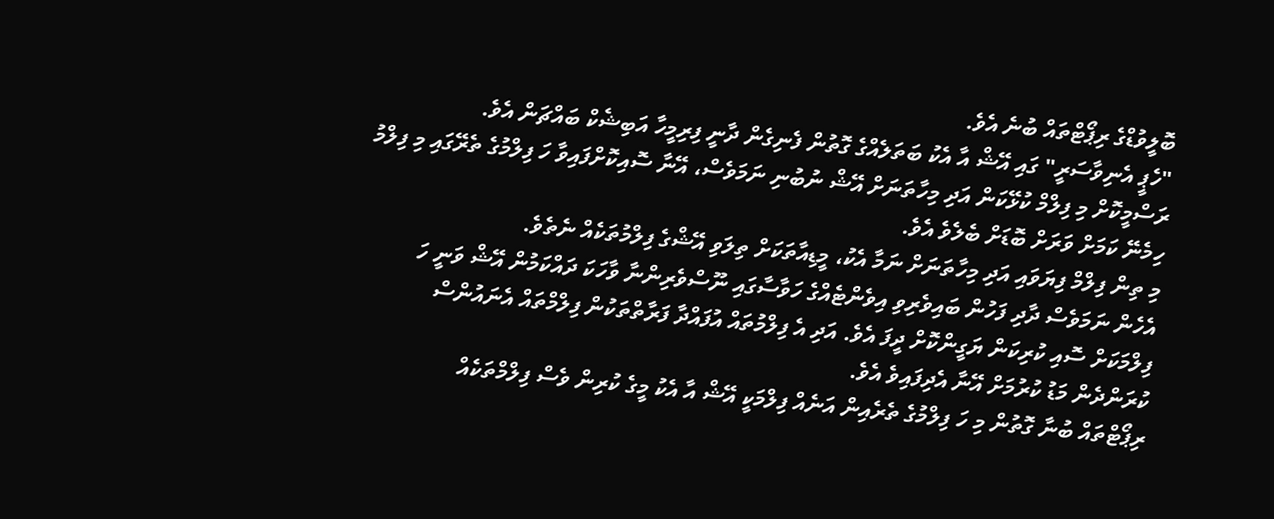ބޮލީވުޑްގެ ރިޕޯޓްތައް ބުނެ އެވެ.
"ހެޕީ އެނިވާސަރީ" ގައި އޭޝް އާ އެކު ބަތަލެއްގެ ގޮތުން ފެނިގެން ދާނީ ފިރިމީހާ އަބިޝެކް ބައްޗަން އެވެ.
ރަސްމީކޮށް މި ފިލްމް ކުޅޭކަން އަދި މިހާތަނަށް އޭޝް ނުބުނި ނަމަވެސް، އޭނާ ސޮއިކޮށްފައިވާ ހަ ފިލްމުގެ ތެރޭގައި މި ފިލްމު ހިމެނޭ ކަމަށް ވަރަށް ބޮޑަށް ބެލެވެ އެވެ.
މި ތިން ފިލްމް ފިޔަވައި އަދި މިހާތަނަށް ނަމާ އެކު، މީޑިއާތަކަށް ތިލަވި އޭޝްގެ ފިލްމުތަކެއް ނެތެވެ.
އެހެން ނަމަވެސް ދާދި ފަހުން ބައިވެރިވި އިވެންޓެއްގެ ހަވާސާގައި ނޫސްވެރިންނާ ވާހަކަ ދައްކަމުން އޭޝް ވަނީ ހަ ފިލްމަކަށް ސޮއި ކުރިކަން ޔަގީންކޮށް ދީފަ އެވެ. އަދި އެ ފިލްމުތައް އުފައްދާ ފަރާތްތަކުން ފިލްމްތައް އެނައުންސް ކުރަންދެން މަޑު ކުރުމަށް އޭނާ އެދިފައިވެ އެވެ.
ރިޕޯޓްތައް ބުނާ ގޮތުން މި ހަ ފިލްމުގެ ތެރެއިން އަނެއް ފިލްމަކީ އޭޝް އާ އެކު މީގެ ކުރިން ވެސް ފިލްމްތަކެއް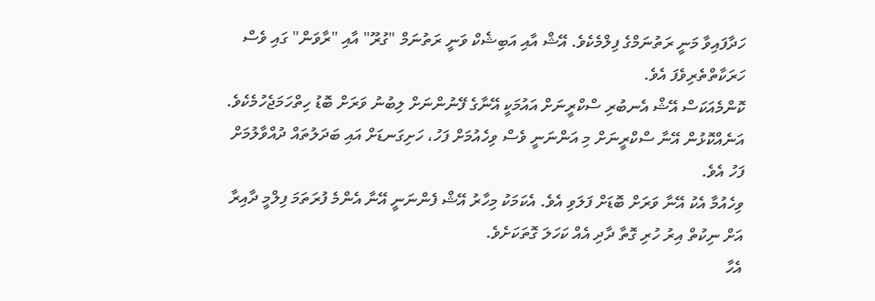ހަދާފައިވާ މަނީ ރަތުނަމްގެ ފިލްމެކެވެ. އޭޝް އާއި އަބިޝެކް ވަނީ ރަތުނަމް "ގުރޫ" އާއި "ރާވަން" ގައި ވެސް ހަރަކާތްތެރިވެފަ އެވެ.
ކޮންމެއަކަސް އޭޝް އެނބުރި ސްކްރީނަށް އައުމަކީ އޭނާގެ ފޭނުންނަށް ލިބުނު ވަރަށް ބޮޑު ހިތްހަމަޖެހުމެކެވެ. އަނެއްކޮޅުން އޭނާ ސްކްރީނަށް މި އަންނަނީ ވެސް ވިހެއުމަށް ފަހު، ހަށިގަނޑަށް އައި ބަދަލުތައް ދުއްވާލުމަށް ފަހު އެވެ.
ވިހެއުމާ އެކު އޭނާ ވަރަށް ބޮޑަށް ފަލަވި އެވެ. އެކަމަކު މިހާރު އޭޝް ފެންނަނީ އޭނާ އެންމެ ފުރަތަމަ ފިލްމީ ދާއިރާ އަށް ނިކުތް އިރު ހުރި ގޮތާ ދާދި އެއް ކަހަލަ ގޮތަކަށެވެ.
އެހާ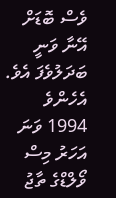ވެސް ބޮޑަށް އޭނާ ވަނީ ބަދަލުވެފަ އެވެ. އެހެންވެ 1994 ވަނަ އަހަރު މިސް ވޯލްޑްގެ ތާޖު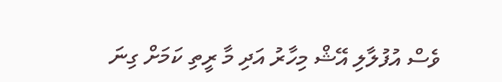ވެސް އުފުލާލި އޭޝް މިހާރު އަދި މާ ރީތި ކަމަށް ގިނަ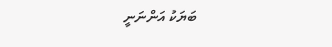ބަޔަކު އަންނަނީ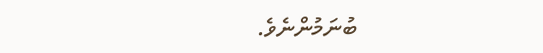ބުނަމުންނެވެ.